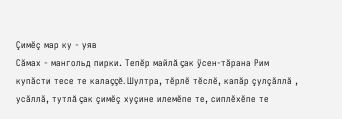Çимĕç мар ку - уяв
Сăмах - мангольд пирки. Тепĕр майлă çак ÿсен-тăрана Рим купăсти тесе те калаççĕ. Шултра, тĕрлĕ тĕслĕ, капăр çулçăллă , усăллă, тутлă çак çимĕç хуçине илемĕпе те, сиплĕхĕпе те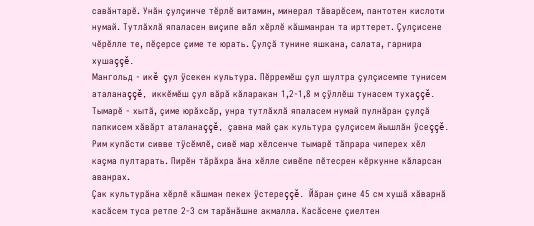савăнтарĕ. Унăн çулçинче тĕрлĕ витамин, минерал тăварĕсем, пантотен кислоти нумай. Тутлăхлă япаласен виçипе вăл хĕрлĕ кăшманран та ирттерет. Çулçисене чĕрĕлле те, пĕçерсе çиме те юрать. Çулçă тунине яшкана, салата, гарнира хушаççĕ.
Мангольд - икĕ çул ÿсекен культура. Пĕрремĕш çул шултра çулçисемпе тунисем аталанаççĕ, иккĕмĕш çул вăрă кăларакан 1,2-1,8 м çÿллĕш тунасем тухаççĕ. Тымарĕ - хытă, çиме юрăхсăр, унра тутлăхлă япаласем нумай пулнăран çулçă папкисем хăвăрт аталанаççĕ, çавна май çак культура çулçисем йышлăн ÿсеççĕ.
Рим купăсти сивве тÿсĕмлĕ, сивĕ мар хĕлсенче тымарĕ тăпрара чиперех хĕл каçма пултарать. Пирĕн тăрăхра ăна хĕлле сивĕпе пĕтесрен кĕркунне кăларсан аванрах.
Çак культурăна хĕрлĕ кăшман пекех ÿстереççĕ. Йăран çине 45 см хушă хăварнă касăсем туса ретпе 2-3 см тарăнăшне акмалла. Касăсене çиелтен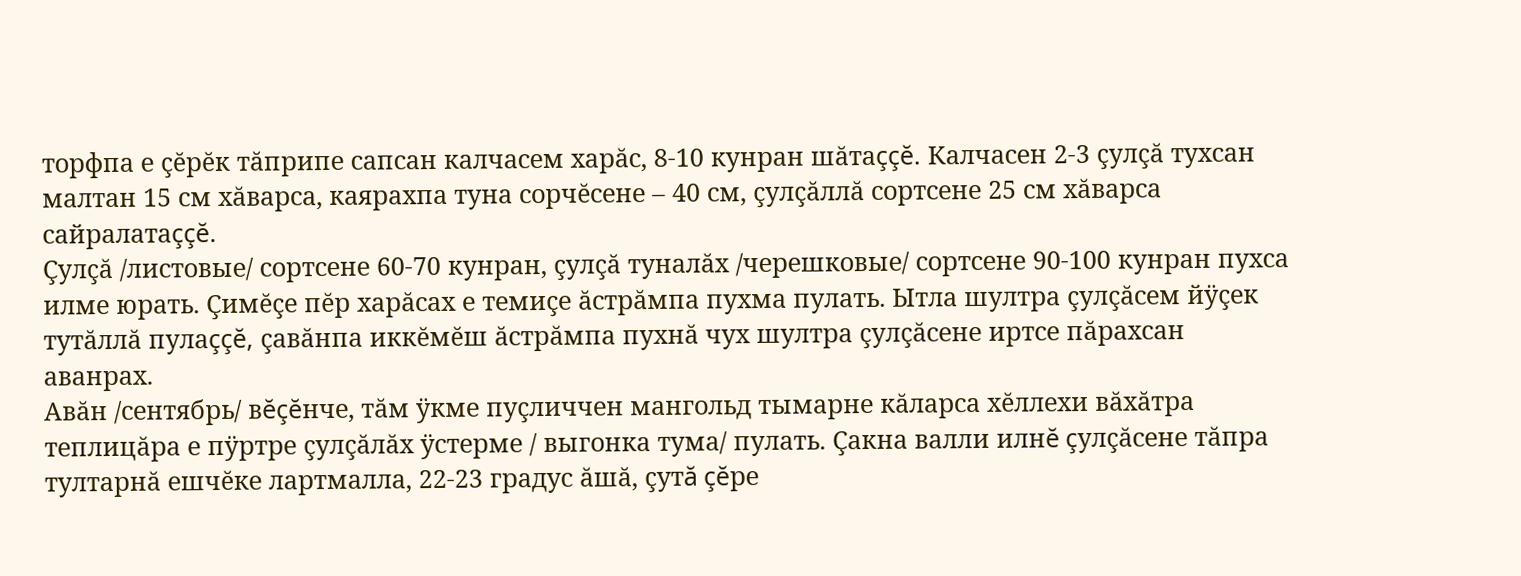торфпа е çĕрĕк тăприпе сапсан калчасем харăс, 8-10 кунран шăтаççĕ. Калчасен 2-3 çулçă тухсан малтан 15 см хăварса, каярахпа туна сорчĕсене – 40 см, çулçăллă сортсене 25 см хăварса сайралатаççĕ.
Çулçă /листовые/ сортсене 60-70 кунран, çулçă туналăх /черешковые/ сортсене 90-100 кунран пухса илме юрать. Çимĕçе пĕр харăсах е темиçе ăстрăмпа пухма пулать. Ытла шултра çулçăсем йÿçек тутăллă пулаççĕ, çавăнпа иккĕмĕш ăстрăмпа пухнă чух шултра çулçăсене иртсе пăрахсан аванрах.
Авăн /сентябрь/ вĕçĕнче, тăм ÿкме пуçличчен мангольд тымарне кăларса хĕллехи вăхăтра теплицăра е пÿртре çулçăлăх ÿстерме / выгонка тума/ пулать. Çакна валли илнĕ çулçăсене тăпра тултарнă ешчĕке лартмалла, 22-23 градус ăшă, çутă çĕре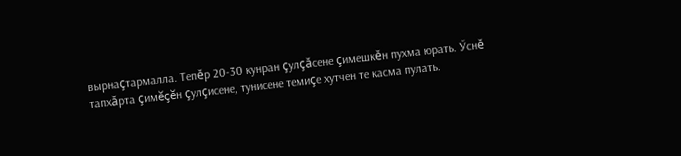вырнаçтармалла. Тепĕр 20-30 кунран çулçăсене çимешкĕн пухма юрать. Ӳснĕ тапхăрта çимĕçĕн çулçисене, тунисене темиçе хутчен те касма пулать.